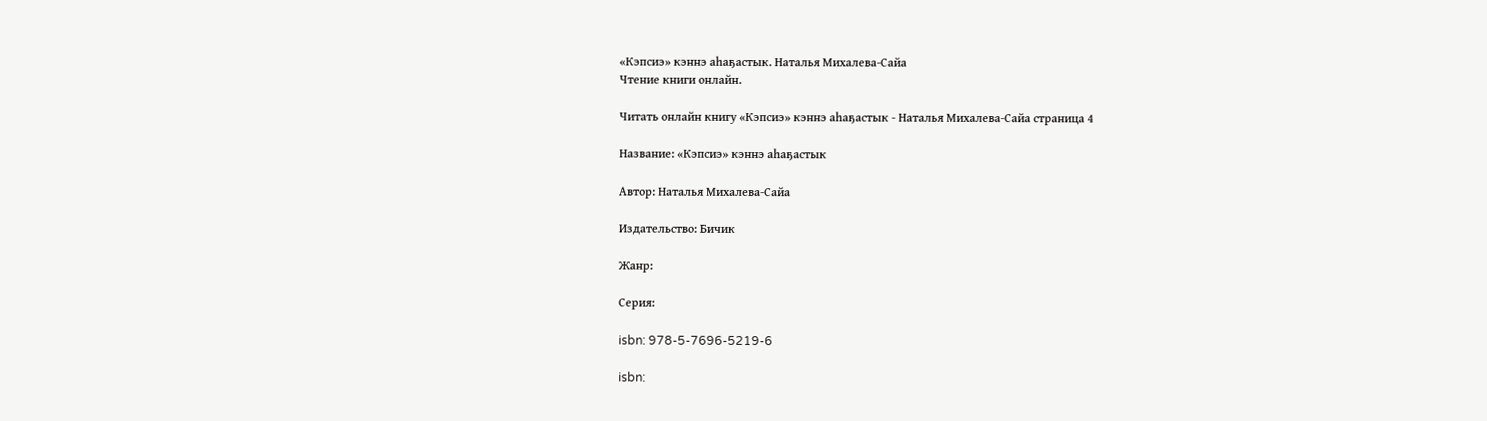«Кэпсиэ» кэннэ аһаҕастык. Наталья Михалева-Сайа
Чтение книги онлайн.

Читать онлайн книгу «Кэпсиэ» кэннэ аһаҕастык - Наталья Михалева-Сайа страница 4

Название: «Кэпсиэ» кэннэ аһаҕастык

Автор: Наталья Михалева-Сайа

Издательство: Бичик

Жанр:

Серия:

isbn: 978-5-7696-5219-6

isbn: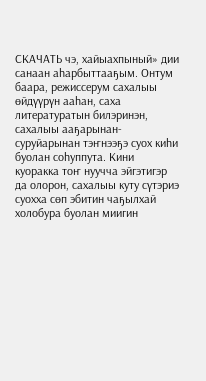СКАЧАТЬ чэ, хайыахпыный» дии санаан аһарбыттааҕым. Онтум баара, режиссерум сахалыы өйдүүрүн ааһан, саха литературатын билэринэн, сахалыы ааҕарынан-суруйарынан тэҥнээҕэ суох киһи буолан соһуппута. Кини куоракка тоҥ нуучча эйгэтигэр да олорон, сахалыы куту сүтэриэ суохха сөп эбитин чаҕылхай холобура буолан миигин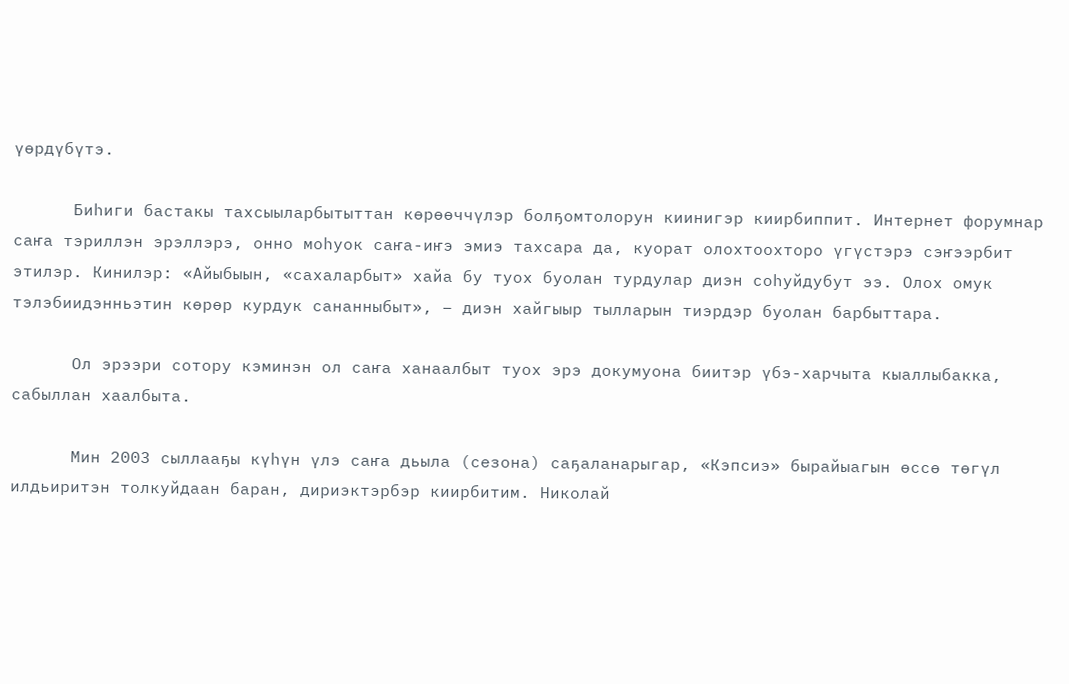үөрдүбүтэ.

      Биһиги бастакы тахсыыларбытыттан көрөөччүлэр болҕомтолорун киинигэр киирбиппит. Интернет форумнар саҥа тэриллэн эрэллэрэ, онно моһуок саҥа-иҥэ эмиэ тахсара да, куорат олохтоохторо үгүстэрэ сэҥээрбит этилэр. Кинилэр: «Айыбыын, «сахаларбыт» хайа бу туох буолан турдулар диэн соһуйдубут ээ. Олох омук тэлэбиидэнньэтин көрөр курдук сананныбыт», – диэн хайгыыр тылларын тиэрдэр буолан барбыттара.

      Ол эрээри сотору кэминэн ол саҥа ханаалбыт туох эрэ докумуона биитэр үбэ-харчыта кыаллыбакка, сабыллан хаалбыта.

      Мин 2003 сыллааҕы күһүн үлэ саҥа дьыла (сезона) саҕаланарыгар, «Кэпсиэ» бырайыагын өссө төгүл илдьиритэн толкуйдаан баран, дириэктэрбэр киирбитим. Николай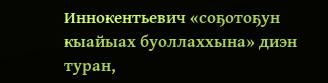Иннокентьевич «соҕотоҕун кыайыах буоллаххына» диэн туран,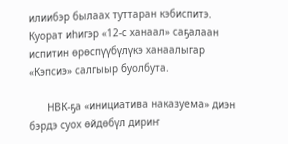илиибэр былаах туттаран кэбиспитэ. Куорат иһигэр «12-с ханаал» саҕалаан испитин өрөспүүбүлүкэ ханаалыгар «Кэпсиэ» салгыыр буолбута.

      НВК-ҕа «инициатива наказуема» диэн бэрдэ суох өйдөбүл дириҥ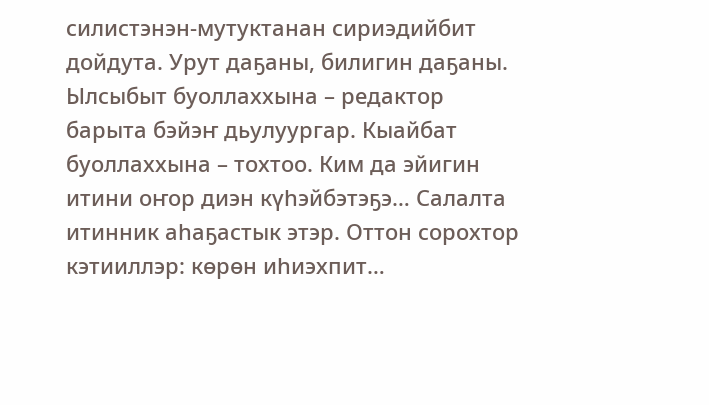силистэнэн-мутуктанан сириэдийбит дойдута. Урут даҕаны, билигин даҕаны. Ылсыбыт буоллаххына – редактор барыта бэйэҥ дьулуургар. Кыайбат буоллаххына – тохтоо. Ким да эйигин итини оҥор диэн күһэйбэтэҕэ… Салалта итинник аһаҕастык этэр. Оттон сорохтор кэтииллэр: көрөн иһиэхпит…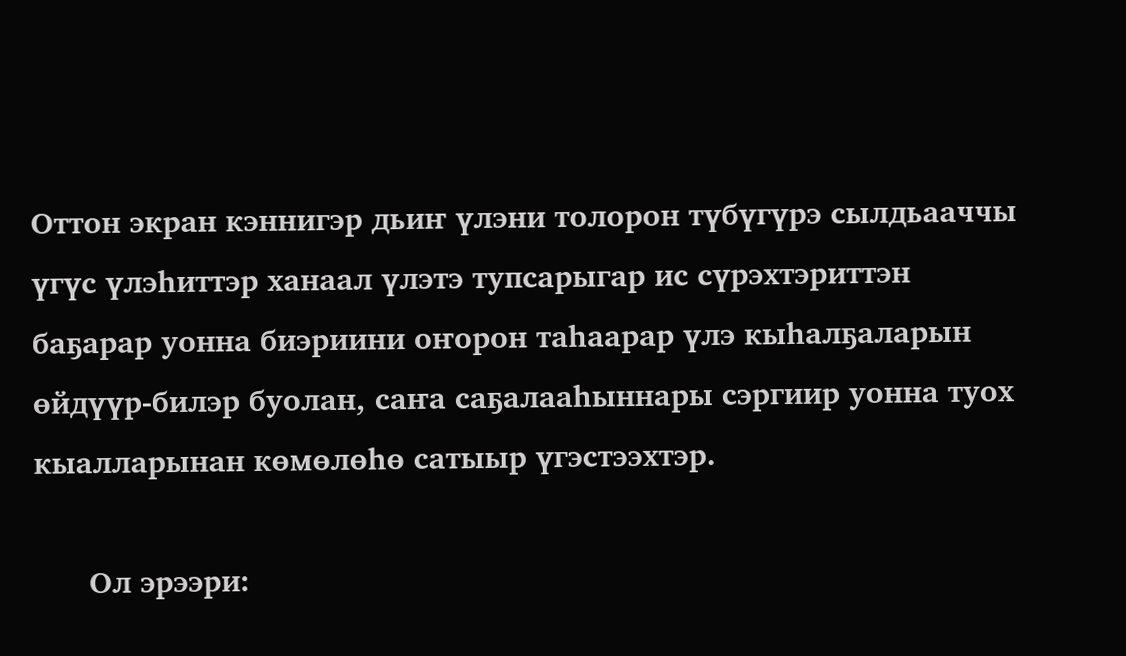Оттон экран кэннигэр дьиҥ үлэни толорон түбүгүрэ сылдьааччы үгүс үлэһиттэр ханаал үлэтэ тупсарыгар ис сүрэхтэриттэн баҕарар уонна биэриини оҥорон таһаарар үлэ кыһалҕаларын өйдүүр-билэр буолан, саҥа саҕалааһыннары сэргиир уонна туох кыалларынан көмөлөһө сатыыр үгэстээхтэр.

      Ол эрээри: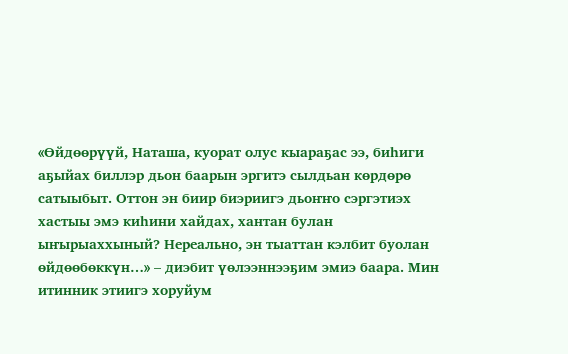«Өйдөөрүүй, Наташа, куорат олус кыараҕас ээ, биһиги аҕыйах биллэр дьон баарын эргитэ сылдьан көрдөрө сатыыбыт. Оттон эн биир биэриигэ дьоҥҥо сэргэтиэх хастыы эмэ киһини хайдах, хантан булан ыҥырыаххыный? Нереально, эн тыаттан кэлбит буолан өйдөөбөккүн…» – диэбит үөлээннээҕим эмиэ баара. Мин итинник этиигэ хоруйум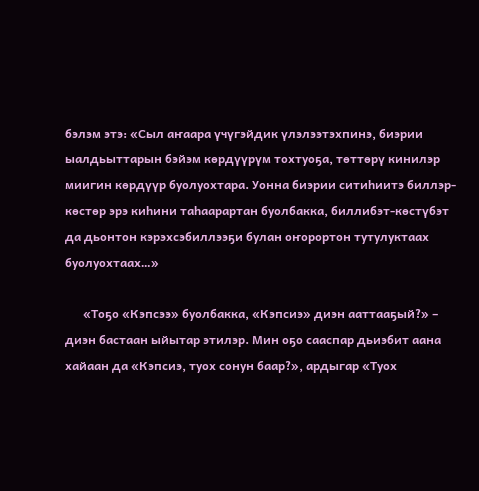бэлэм этэ: «Сыл аҥаара үчүгэйдик үлэлээтэхпинэ, биэрии ыалдьыттарын бэйэм көрдүүрүм тохтуоҕа, төттөрү кинилэр миигин көрдүүр буолуохтара. Уонна биэрии ситиһиитэ биллэр-көстөр эрэ киһини таһаарартан буолбакка, биллибэт-көстүбэт да дьонтон кэрэхсэбиллээҕи булан оҥорортон тутулуктаах буолуохтаах…»

      «Тоҕо «Кэпсээ» буолбакка, «Кэпсиэ» диэн ааттааҕый?» – диэн бастаан ыйытар этилэр. Мин оҕо сааспар дьиэбит аана хайаан да «Кэпсиэ, туох сонун баар?», ардыгар «Туох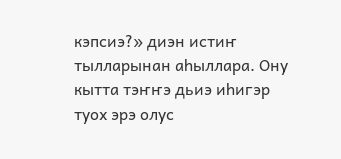кэпсиэ?» диэн истиҥ тылларынан аһыллара. Ону кытта тэҥҥэ дьиэ иһигэр туох эрэ олус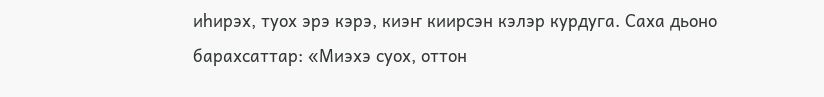иһирэх, туох эрэ кэрэ, киэҥ киирсэн кэлэр курдуга. Саха дьоно барахсаттар: «Миэхэ суох, оттон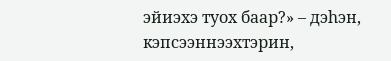эйиэхэ туох баар?» – дэһэн, кэпсээннээхтэрин,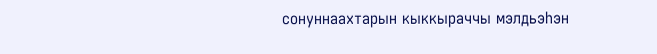сонуннаахтарын кыккыраччы мэлдьэһэн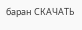баран СКАЧАТЬ